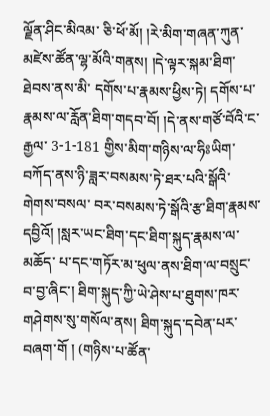ལྗོན་ཤིང་མིའམ་ ཅི་ཕོ་མོ། །རེ་མིག་གཞན་ཀུན་མཛེས་ཚོན་ལྷ་མོའི་གནས། །དེ་ལྟར་སྐམ་ཐིག་ཐེབས་ནས་མི་ དགོས་པ་རྣམས་ཕྱིས་ཏེ། དགོས་པ་རྣམས་ལ་རློན་ཐིག་གདབ་བོ། །དེ་ནས་གཙོ་བོའི་ང་རྒྱལ་ 3-1-181 གྱིས་མིག་གཉིས་ལ་ཧིཿཡིག་བཀོད་ནས་ཉི་ཟླར་བསམས་ཏེ་ཐར་པའི་སྒོའི་གེགས་བསལ་ བར་བསམས་ཏེ་སྒོའི་རྩ་ཐིག་རྣམས་དབྱིའོ། །སླར་ཡང་ཐིག་དང་ཐིག་སྐུད་རྣམས་ལ་མཆོད་ པ་དང་གཏོར་མ་ཕུལ་ནས་ཐིག་ལ་བསྲུང་བ་བྱ་ཞིང་། ཐིག་སྐུད་ཀྱི་ཡེ་ཤེས་པ་ཐུགས་ཁར་ གཤེགས་སུ་གསོལ་ནས། ཐིག་སྐུད་དབེན་པར་བཞག་གོ ། (གཉིས་པ་ཚོན་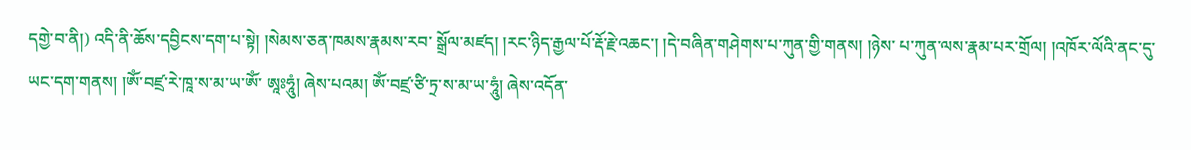དགྱེ་བ་ནི།) འདི་ནི་ཆོས་དབྱིངས་དག་པ་སྟེ། །སེམས་ཅན་ཁམས་རྣམས་རབ་ སྒྲོལ་མཛད། །རང་ཉིད་རྒྱལ་པོ་རྡོ་རྗེ་འཆང་། །དེ་བཞིན་གཤེགས་པ་ཀུན་གྱི་གནས། །ཉེས་ པ་ཀུན་ལས་རྣམ་པར་གྲོལ། །འཁོར་ལོའི་ནང་དུ་ཡང་དག་གནས། །ༀ་བཛྲ་རེ་ཁཱ་ས་མ་ཡ་ༀ་ ཨཱཿཧཱུཾ། ཞེས་པའམ། ༀ་བཛྲ་ཙི་ཏྲ་ས་མ་ཡ་ཧཱུཾ། ཞེས་འདོན་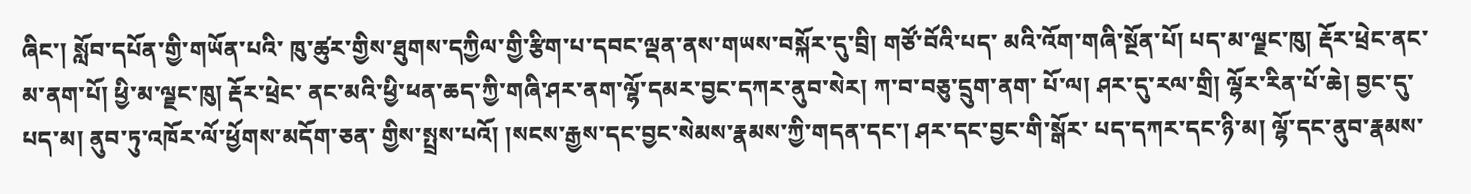ཞིང་། སློབ་དཔོན་གྱི་གཡོན་པའི་ ཁུ་ཚུར་གྱིས་ཐུགས་དཀྱིལ་གྱི་རྩིག་པ་དབང་ལྡན་ནས་གཡས་བསྐོར་དུ་བྲི། གཙོ་བོའི་པད་ མའི་འོག་གཞི་སྔོན་པོ། པད་མ་ལྗང་ཁུ། རྡོར་ཕྲེང་ནང་མ་ནག་པོ། ཕྱི་མ་ལྗང་ཁུ། རྡོར་ཕྲེང་ ནང་མའི་ཕྱི་ཕན་ཆད་ཀྱི་གཞི་ཤར་ནག་ལྷོ་དམར་བྱང་དཀར་ནུབ་སེར། ཀ་བ་བཅུ་དྲུག་ནག་ པོ་ལ། ཤར་དུ་རལ་གྲི། ལྷོར་རིན་པོ་ཆེ། བྱང་དུ་པད་མ། ནུབ་ཏུ་འཁོར་ལོ་ཕྱོགས་མདོག་ཅན་ གྱིས་སྤྲས་པའོ། །སངས་རྒྱས་དང་བྱང་སེམས་རྣམས་ཀྱི་གདན་དང་། ཤར་དང་བྱང་གི་སྒོར་ པད་དཀར་དང་ཉི་མ། ལྷོ་དང་ནུབ་རྣམས་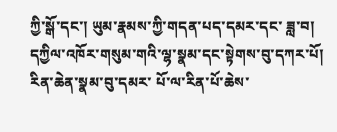ཀྱི་སྒོ་དང་། ཡུམ་རྣམས་ཀྱི་གདན་པད་དམར་དང་ ཟླ་བ། དཀྱིལ་འཁོར་གསུམ་གའི་ལྷ་སྣམ་དང་སྟེགས་བུ་དཀར་པོ། རིན་ཆེན་སྣམ་བུ་དམར་ པོ་ལ་རིན་པོ་ཆེས་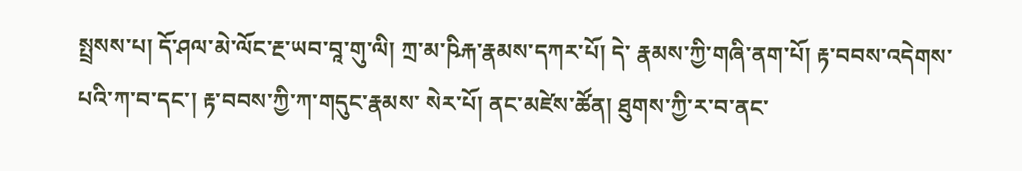སྤྲསས་པ། དོ་ཤལ་མེ་ལོང་རྔ་ཡབ་བཱ་གུ་ལི། ཀྲ་མ་ཥིརྐ་རྣམས་དཀར་པོ། དེ་ རྣམས་ཀྱི་གཞི་ནག་པོ། རྟ་བབས་འདེགས་པའི་ཀ་བ་དང་། རྟ་བབས་ཀྱི་ཀ་གདུང་རྣམས་ སེར་པོ། ནང་མཛེས་ཚོན། ཐུགས་ཀྱི་ར་བ་ནང་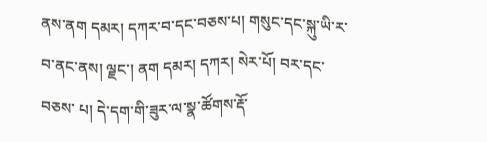ནས་ནག དམར། དཀར་བ་དང་བཅས་པ། གསུང་དང་སྐུ་ཡི་ར་བ་ནང་ནས། ལྗང་། ནག དམར། དཀར། སེར་པོ། བར་དང་བཅས་ པ། དེ་དག་གི་ཟུར་ལ་སྣ་ཚོགས་རྡོ་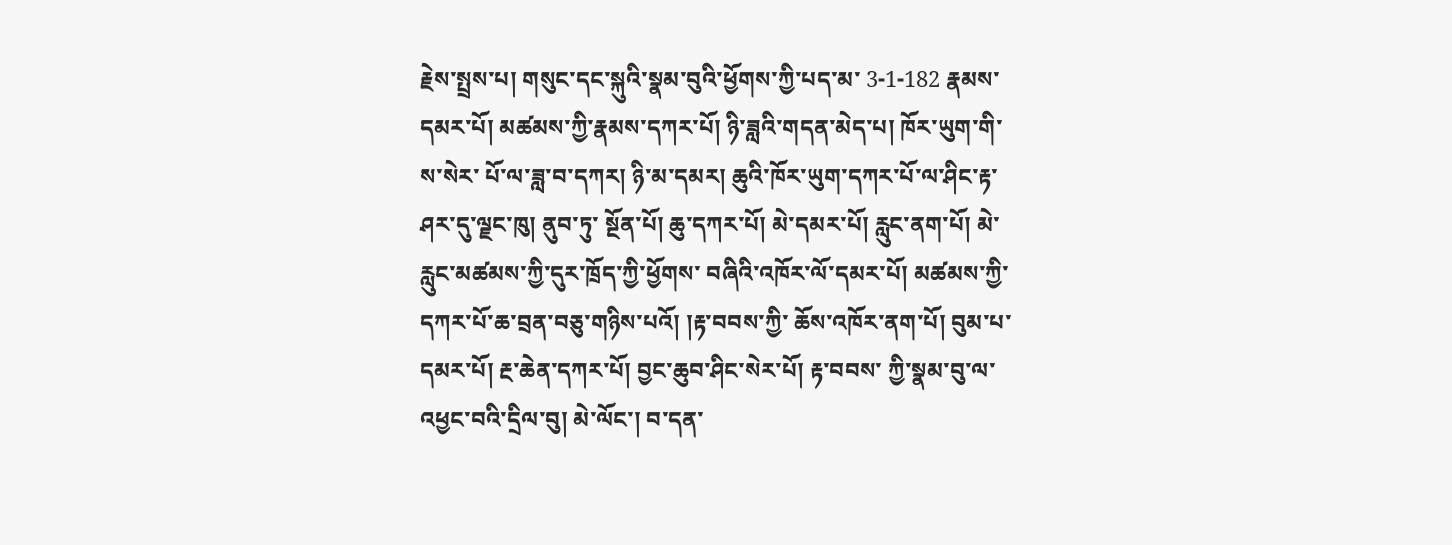རྗེས་སྤྲས་པ། གསུང་དང་སྐུའི་སྣམ་བུའི་ཕྱོགས་ཀྱི་པད་མ་ 3-1-182 རྣམས་དམར་པོ། མཚམས་ཀྱི་རྣམས་དཀར་པོ། ཉི་ཟླའི་གདན་མེད་པ། ཁོར་ཡུག་གི་ས་སེར་ པོ་ལ་ཟླ་བ་དཀར། ཉི་མ་དམར། ཆུའི་ཁོར་ཡུག་དཀར་པོ་ལ་ཤིང་རྟ་ཤར་དུ་ལྗང་ཁུ། ནུབ་ཏུ་ སྔོན་པོ། ཆུ་དཀར་པོ། མེ་དམར་པོ། རླུང་ནག་པོ། མེ་རླུང་མཚམས་ཀྱི་དུར་ཁྲོད་ཀྱི་ཕྱོགས་ བཞིའི་འཁོར་ལོ་དམར་པོ། མཚམས་ཀྱི་དཀར་པོ་ཆ་བྲན་བཅུ་གཉིས་པའོ། །རྟ་བབས་ཀྱི་ ཆོས་འཁོར་ནག་པོ། བུམ་པ་དམར་པོ། རྔ་ཆེན་དཀར་པོ། བྱང་ཆུབ་ཤིང་སེར་པོ། རྟ་བབས་ ཀྱི་སྣམ་བུ་ལ་འཕྱང་བའི་དྲིལ་བུ། མེ་ལོང་། བ་དན་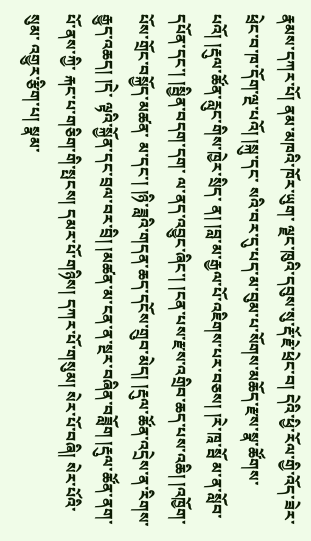རྣམས་དཀར་པོ། ནམ་མཁའི་ཁོར་ཡུག་ ལྗང་ཁུའི་དབུས་སུ་རྡོ་རྗེ་ཕྲེང་བ། དེའི་ཕྱི་རོལ་གྱི་འོད་ཟེར་ཕྲེང་བ་ཁ་དོག་ལྔ་པའོ། །སྐུ་དང་ སའི་བར་དུ་པད་མ་བུམ་པ་སོགས་མཆོད་རྫས་སྣ་ཚོགས་པའོ། །རྡུལ་ཚོན་རླུང་གིས་ཁྱེར་སྲིད་ ན། །བླ་མ་རྒྱལ་པོ་འཇིགས་པར་བཅས། །རེ་ཁཱ་སྦོ མ་ན་སློབ་དཔོན་དང་། །སྦྱིན་བདག་དག་ ལ་ནད་འབྱུང་ཞིང་། །ངན་པས་རྫས་འགྲིབ་ཆད་པས་འཆི། །འཁྱོག་པོས་གྲོང་བསྐྱོད་མཚན་ མ་དང་། །ཉི་ཟླའི་གདན་ཆད་དངོས་གྲུབ་མེད། །རྡུལ་ཚོན་འདྲེས་ན་རིགས་རྒྱུད་འཆད། །དེ་ ལྟའི་སྐྱོན་དང་བྲལ་བར་བྲི། །མཚན་མ་ངན་ན་སྔར་བཞིན་བཟློག །རྡུལ་ཚོན་ནག་པོ་ནས་ཀྱི་ རྐང་པ་གཅིག་གི་སྤངས། དམར་པོ་གཉིས། དཀར་པོ་གསུམ། སེར་པོ་བཞི། སེར་པོའི་སུམ་ འགྱུར་རྩིག་པ། སྣམ་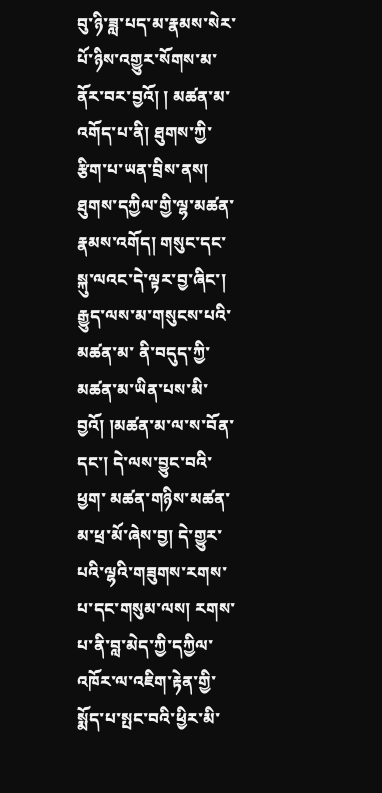བུ་ཉི་ཟླ་པད་མ་རྣམས་སེར་པོ་ཉིས་འགྱུར་སོགས་མ་ནོར་བར་བྱའོ། ། མཚན་མ་འགོད་པ་ནི། ཐུགས་ཀྱི་རྩིག་པ་ཡན་བྲིས་ནས། ཐུགས་དཀྱིལ་གྱི་ལྷ་མཚན་ རྣམས་འགོད། གསུང་དང་སྐུ་ལའང་དེ་ལྟར་བྱ་ཞིང་། རྒྱུད་ལས་མ་གསུངས་པའི་མཚན་མ་ ནི་བདུད་ཀྱི་མཚན་མ་ཡིན་པས་མི་བྱའོ། །མཚན་མ་ལ་ས་བོན་དང་། དེ་ལས་བྱུང་བའི་ཕྱག་ མཚན་གཉིས་མཚན་མ་ཕྲ་མོ་ཞེས་བྱ། དེ་གྱུར་པའི་ལྷའི་གཟུགས་རགས་པ་དང་གསུམ་ལས། རགས་པ་ནི་བླ་མེད་ཀྱི་དཀྱིལ་འཁོར་ལ་འཇིག་རྟེན་གྱི་སྨོད་པ་སྤང་བའི་ཕྱིར་མི་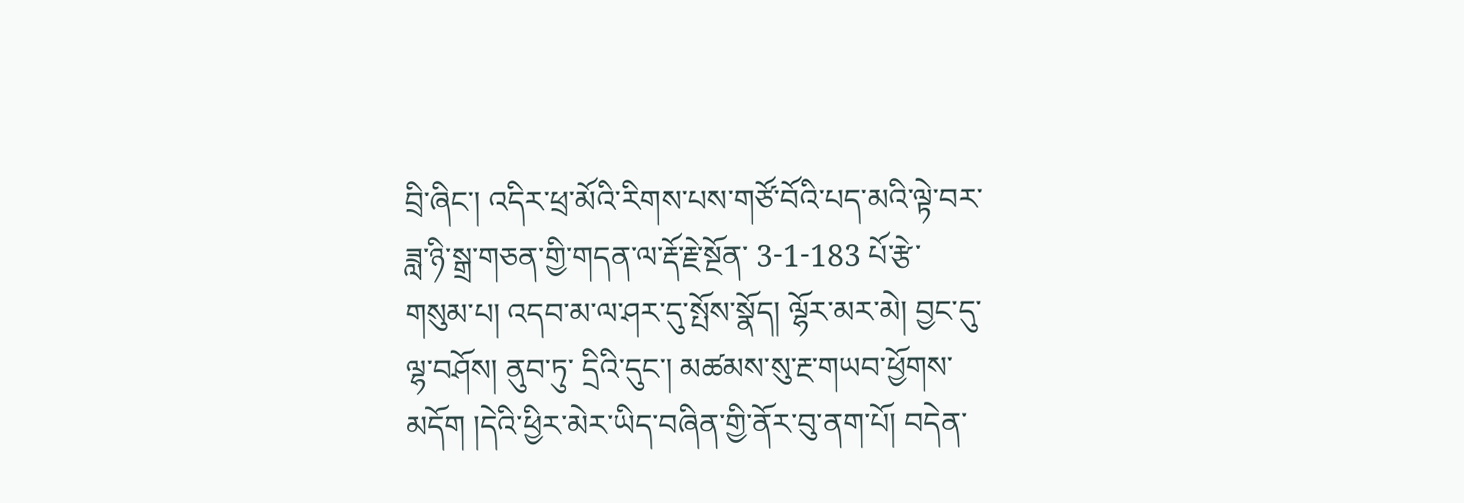བྲི་ཞིང་། འདིར་ཕྲ་མོའི་རིགས་པས་གཙོ་བོའི་པད་མའི་ལྟེ་བར་ཟླ་ཉི་སྒྲ་གཅན་གྱི་གདན་ལ་རྡོ་རྗེ་སྔོན་ 3-1-183 པོ་རྩེ་གསུམ་པ། འདབ་མ་ལ་ཤར་དུ་སྤོས་སྣོད། ལྷོར་མར་མེ། བྱང་དུ་ལྷ་བཤོས། ནུབ་ཏུ་ དྲིའི་དུང་། མཚམས་སུ་རྔ་གཡབ་ཕྱོགས་མདོག །དེའི་ཕྱིར་མེར་ཡིད་བཞིན་གྱི་ནོར་བུ་ནག་པོ། བདེན་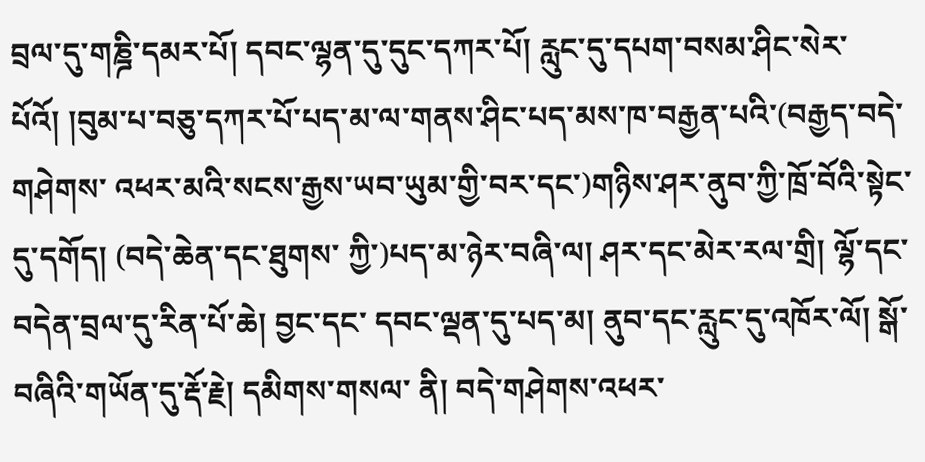བྲལ་དུ་གཎྜི་དམར་པོ། དབང་ལྷན་དུ་དུང་དཀར་པོ། རླུང་དུ་དཔག་བསམ་ཤིང་སེར་ པོའོ། །བུམ་པ་བཅུ་དཀར་པོ་པད་མ་ལ་གནས་ཤིང་པད་མས་ཁ་བརྒྱན་པའི་(བརྒྱད་བདེ་གཤེགས་ འཕར་མའི་སངས་རྒྱས་ཡབ་ཡུམ་གྱི་བར་དང་)གཉིས་ཤར་ནུབ་ཀྱི་ཁྲོ་བོའི་སྟེང་དུ་དགོད། (བདེ་ཆེན་དང་ཐུགས་ ཀྱི་)པད་མ་ཉེར་བཞི་ལ། ཤར་དང་མེར་རལ་གྲི། ལྷོ་དང་བདེན་བྲལ་དུ་རིན་པོ་ཆེ། བྱང་དང་ དབང་ལྡན་དུ་པད་མ། ནུབ་དང་རླུང་དུ་འཁོར་ལོ། སྒོ་བཞིའི་གཡོན་དུ་རྡོ་རྗེ། དམིགས་གསལ་ ནི། བདེ་གཤེགས་འཕར་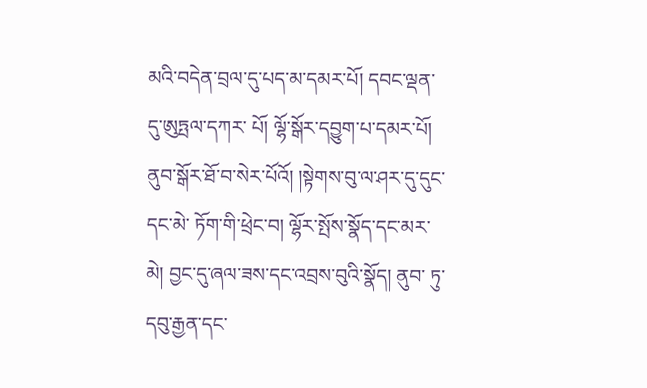མའི་བདེན་བྲལ་དུ་པད་མ་དམར་པོ། དབང་ལྡན་དུ་ཨུཏྤལ་དཀར་ པོ། ལྷོ་སྒོར་དབྱུག་པ་དམར་པོ། ནུབ་སྒོར་ཐོ་བ་སེར་པོའོ། །སྟེགས་བུ་ལ་ཤར་དུ་དུང་དང་མེ་ ཏོག་གི་ཕྲེང་བ། ལྷོར་སྤོས་སྣོད་དང་མར་མེ། བྱང་དུ་ཞལ་ཟས་དང་འབྲས་བུའི་སྣོད། ནུབ་ ཏུ་དབུ་རྒྱན་དང་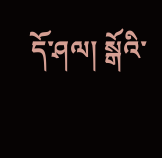དོ་ཤལ། སྒོའི་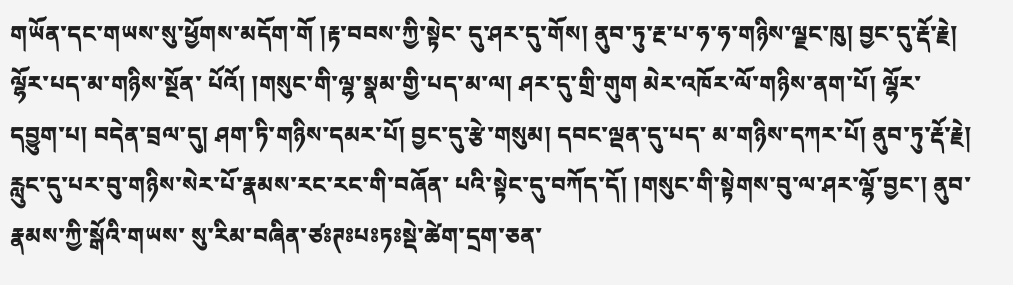གཡོན་དང་གཡས་སུ་ཕྱོགས་མདོག་གོ །རྟ་བབས་ཀྱི་སྟེང་ དུ་ཤར་དུ་གོས། ནུབ་ཏུ་རྔ་པ་ཧ་ཧ་གཉིས་ལྗང་ཁུ། བྱང་དུ་རྡོ་རྗེ། ལྷོར་པད་མ་གཉིས་སྔོན་ པོའོ། །གསུང་གི་ལྷ་སྣམ་གྱི་པད་མ་ལ། ཤར་དུ་གྲི་གུག མེར་འཁོར་ལོ་གཉིས་ནག་པོ། ལྷོར་ དབྱུག་པ། བདེན་བྲལ་དུ། ཤག་ཏི་གཉིས་དམར་པོ། བྱང་དུ་རྩེ་གསུམ། དབང་ལྡན་དུ་པད་ མ་གཉིས་དཀར་པོ། ནུབ་ཏུ་རྡོ་རྗེ། རླུང་དུ་པར་བུ་གཉིས་སེར་པོ་རྣམས་རང་རང་གི་བཞོན་ པའི་སྟེང་དུ་བཀོད་དོ། །གསུང་གི་སྟེགས་བུ་ལ་ཤར་ལྷོ་བྱང་། ནུབ་རྣམས་ཀྱི་སྒོའི་གཡས་ སུ་རིམ་བཞིན་ཙཿཊཿཔཿཏཿསྡེ་ཚེག་དྲག་ཅན་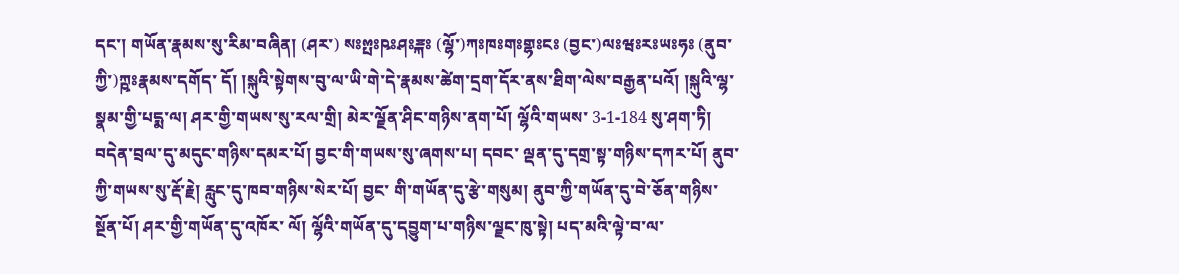དང་། གཡོན་རྣམས་སུ་རིམ་བཞིན། (ཤར་) སཿྉྤཿཥཿཤཿྈྐཿ (ལྷོ་)ཀཿཁཿགཿགྷཿངཿ (བྱང་)ལཿཝཿརཿཡཿཧཿ (ནུབ་ཀྱི་)ཀྵཿརྣམས་དགོད་ དོ། །སྐུའི་སྟེགས་བུ་ལ་ཡི་གེ་དེ་རྣམས་ཚེག་དྲག་དོར་ནས་ཐིག་ལེས་བརྒྱན་པའོ། །སྐུའི་ལྷ་ སྣམ་གྱི་པདྨ་ལ། ཤར་གྱི་གཡས་སུ་རལ་གྲི། མེར་ལྗོན་ཤིང་གཉིས་ནག་པོ། ལྷོའི་གཡས་ 3-1-184 སུ་ཤག་ཏི། བདེན་བྲལ་དུ་མདུང་གཉིས་དམར་པོ། བྱང་གི་གཡས་སུ་ཞགས་པ། དབང་ ལྡན་དུ་དགྲ་སྟ་གཉིས་དཀར་པོ། ནུབ་ཀྱི་གཡས་སུ་རྡོ་རྗེ། རླུང་དུ་ཁབ་གཉིས་སེར་པོ། བྱང་ གི་གཡོན་དུ་རྩེ་གསུམ། ནུབ་ཀྱི་གཡོན་དུ་བེ་ཅོན་གཉིས་སྔོན་པོ། ཤར་གྱི་གཡོན་དུ་འཁོར་ ལོ། ལྷོའི་གཡོན་དུ་དབྱུག་པ་གཉིས་ལྗང་ཁུ་སྟེ། པད་མའི་ལྟེ་བ་ལ་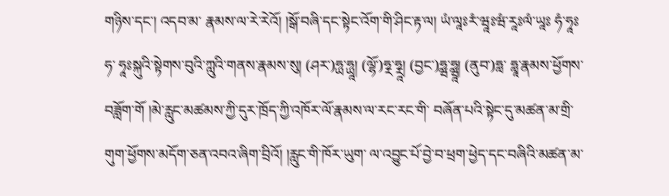གཉིས་དང་། འདབ་མ་ རྣམས་ལ་རེ་རེའོ། །སྒོ་བཞི་དང་སྟེང་འོག་གི་ཤིང་རྟ་ལ། ཡཾ་ལཱཿརཾ་ཝཱཿཝཾ་རཱཿལཾ་ཡཱཿ ཧཾ་ཧཱཿཧ་ ཧཱཿསྐུའི་སྟེགས་བུའི་ཀླུའི་གནས་རྣམས་སུ། (ཤར་)ཧྻ་ཧྻཱ། (ལྷོ་)ཧྼ་ཧྼཱ། (བྱང་)ཧྺ་ཧྺཱ། (ནུབ་)ཧླ་ ཧླཱ་རྣམས་ཕྱོགས་བཟློག་གོ །མེ་རླུང་མཚམས་ཀྱི་དུར་ཁྲོད་ཀྱི་འཁོར་ལོ་རྣམས་ལ་རང་རང་གི་ བཞོན་པའི་སྟེང་དུ་མཚན་མ་གྲི་གུག་ཕྱོགས་མདོག་ཅན་འབའ་ཞིག་བྲིའོ། །རླུང་གི་ཁོར་ཡུག་ ལ་འབྱུང་པོ་བྱེ་བ་ཕྲག་ཕྱེད་དང་བཞིའི་མཚན་མ་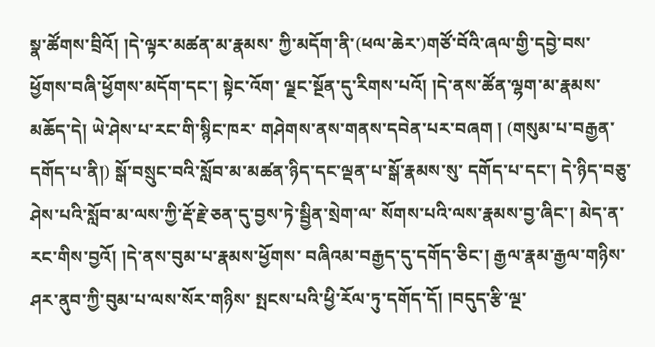སྣ་ཚོགས་བྲིའོ། །དེ་ལྟར་མཚན་མ་རྣམས་ ཀྱི་མདོག་ནི་(ཕལ་ཆེར་)གཙོ་བོའི་ཞལ་གྱི་དབྱེ་བས་ཕྱོགས་བཞི་ཕྱོགས་མདོག་དང་། སྟེང་འོག་ ལྗང་སྔོན་དུ་རིགས་པའོ། །དེ་ནས་ཚོན་ལྷག་མ་རྣམས་མཆོད་དེ། ཡེ་ཤེས་པ་རང་གི་སྙིང་ཁར་ གཤེགས་ནས་གནས་དབེན་པར་བཞག ། (གསུམ་པ་བརྒྱན་དགོད་པ་ནི།) སྒོ་བསྲུང་བའི་སློབ་མ་མཚན་ཉིད་དང་ལྡན་པ་སྒོ་རྣམས་སུ་ དགོད་པ་དང་། དེ་ཉིད་བཅུ་ཤེས་པའི་སློབ་མ་ལས་ཀྱི་རྡོ་རྗེ་ཅན་དུ་བྱས་ཏེ་སྦྱིན་སྲེག་ལ་ སོགས་པའི་ལས་རྣམས་བྱ་ཞིང་། མེད་ན་རང་གིས་བྱའོ། །དེ་ནས་བུམ་པ་རྣམས་ཕྱོགས་ བཞིའམ་བརྒྱད་དུ་དགོད་ཅིང་། རྒྱལ་རྣམ་རྒྱལ་གཉིས་ཤར་ནུབ་ཀྱི་བུམ་པ་ལས་སོར་གཉིས་ སྤངས་པའི་ཕྱི་རོལ་ཏུ་དགོད་དོ། །བདུད་རྩི་ལྔ་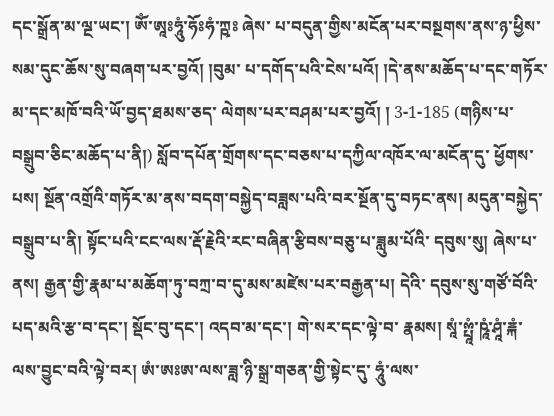དང་སྒྲོན་མ་ལྔ་ཡང་། ༀ་ཨཱཿཧཱུཾ་ཧོཿཧཾ་ཀྵཿ ཞེས་ པ་བདུན་གྱིས་མངོན་པར་བསྔགས་ནས་ཉ་ཕྱིས་སམ་དུང་ཆོས་སུ་བཞག་པར་བྱའོ། །བུམ་ པ་དགོད་པའི་ངེས་པའོ། །དེ་ནས་མཆོད་པ་དང་གཏོར་མ་དང་མཁོ་བའི་ཡོ་བྱད་ཐམས་ཅད་ ལེགས་པར་བཤམ་པར་བྱའོ། ། 3-1-185 (གཉིས་པ་བསྒྲུབ་ཅིང་མཆོད་པ་ནི།) སློབ་དཔོན་གྲོགས་དང་བཅས་པ་དཀྱིལ་འཁོར་ལ་མངོན་དུ་ ཕྱོགས་པས། སྔོན་འགྲོའི་གཏོར་མ་ནས་བདག་བསྐྱེད་བཟླས་པའི་བར་སྔོན་དུ་བཏང་ནས། མདུན་བསྐྱེད་བསྒྲུབ་པ་ནི། སྟོང་པའི་ངང་ལས་རྡོ་རྗེའི་རང་བཞིན་རྩིབས་བཅུ་པ་ཟླུམ་པོའི་ དབུས་སུ། ཞེས་པ་ནས། རྒྱན་གྱི་རྣམ་པ་མཆོག་ཏུ་བཀྲ་བ་དུ་མས་མཛེས་པར་བརྒྱན་པ། དེའི་ དབུས་སུ་གཙོ་བོའི་པད་མའི་རྩ་བ་དང་། སྡོང་བུ་དང་། འདབ་མ་དང་། གེ་སར་དང་ལྟེ་བ་ རྣམས། སཱཾ་ྉྤཱཾ་ཥཱཾ་ཤཱཾ་ྈྐཾ་ལས་བྱུང་བའི་ལྟེ་བར། ཨཾ་ཨཿཨ་ལས་ཟླ་ཉི་སྒྲ་གཅན་གྱི་སྟེང་དུ་ ཧཱུཾ་ལས་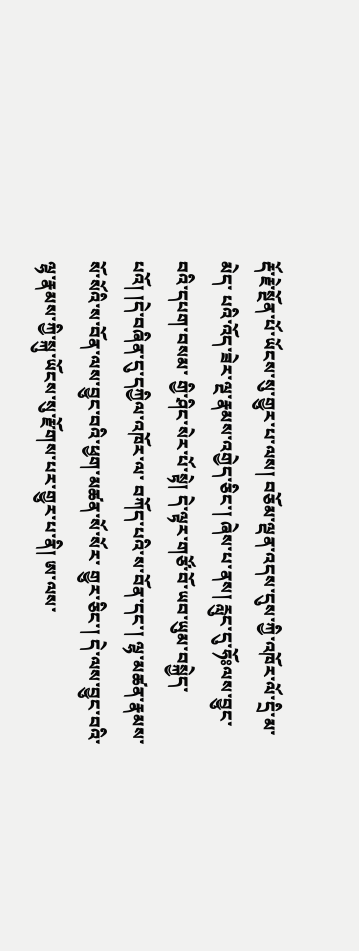རྡོ་རྗེ་སྔོན་པོ་ཡོངས་སུ་གྱུར་པ་ལས། བཅོམ་ལྡན་འདས་དུས་ཀྱི་འཁོར་ལོ་དྲི་མ་མེད་ པའི་འོད་ཟེར་ལྔ་རྣམས་འགྱེད་ཅིང་། ཞེས་པ་ནས། རླུང་དུ་ཧོཿལས་བྱུང་བའི་དཔག་བསམ་ གྱི་ཤིང་སེར་པོ་སྟེ། དེ་ལྟར་གཙོ་བོ་ཡབ་ཡུམ་བསྐྱེད་པའོ། །དེ་བཞིན་དུ་དཀྱིལ་འཁོར་ལ་ བཀོད་པའི་ས་བོན་དང་། ལྷ་མཚན་རྣམས་སོ་སོའི་ས་བོན་ལས་བྱུང་བའི་ཕྱག་མཚན་སོ་སོར་ གྱུར་ཅིང་། དེ་ལས་བྱུང་བའི་ལྷ་རྣམས་ཀྱི་སྐུ་ཡོངས་སུ་རྫོགས་པར་གྱུར་པ་ནི། ཨ་ལས་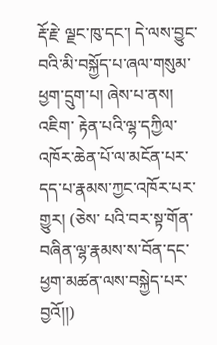རྡོ་རྗེ་ ལྗང་ཁུ་དང་། དེ་ལས་བྱུང་བའི་མི་བསྐྱོད་པ་ཞལ་གསུམ་ཕྱག་དྲུག་པ། ཞེས་པ་ནས། འཇིག་ རྟེན་པའི་ལྷ་དཀྱིལ་འཁོར་ཆེན་པོ་ལ་མངོན་པར་དད་པ་རྣམས་ཀྱང་འཁོར་པར་གྱུར། (ཅེས་ པའི་བར་སྟ་གོན་བཞིན་ལྷ་རྣམས་ས་བོན་དང་ཕྱག་མཚན་ལས་བསྐྱེད་པར་བྱའོ།།)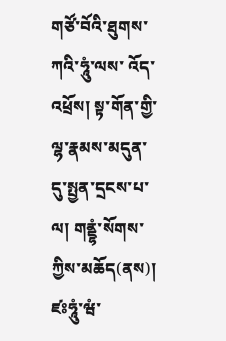གཙོ་བོའི་ཐུགས་ཀའི་ཧཱུཾ་ལས་ འོད་འཕྲོས། སྟ་གོན་གྱི་ལྷ་རྣམས་མདུན་དུ་སྤྱན་དྲངས་པ་ལ། གནྡྷཾ་སོགས་ཀྱིས་མཆོད(ནས)། ཛཿཧཱུཾ་ཝཾ་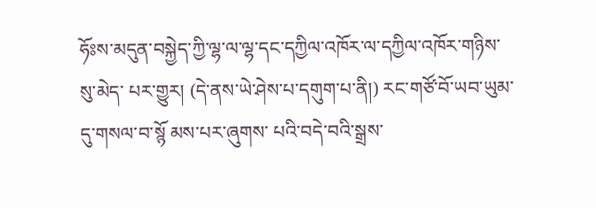ཧོཿས་མདུན་བསྐྱེད་ཀྱི་ལྷ་ལ་ལྷ་དང་དཀྱིལ་འཁོར་ལ་དཀྱིལ་འཁོར་གཉིས་སུ་མེད་ པར་གྱུར། (དེ་ནས་ཡེ་ཤེས་པ་དགུག་པ་ནི།) རང་གཙོ་བོ་ཡབ་ཡུམ་དུ་གསལ་བ་སྙོ མས་པར་ཞུགས་ པའི་བདེ་བའི་སྒྲས་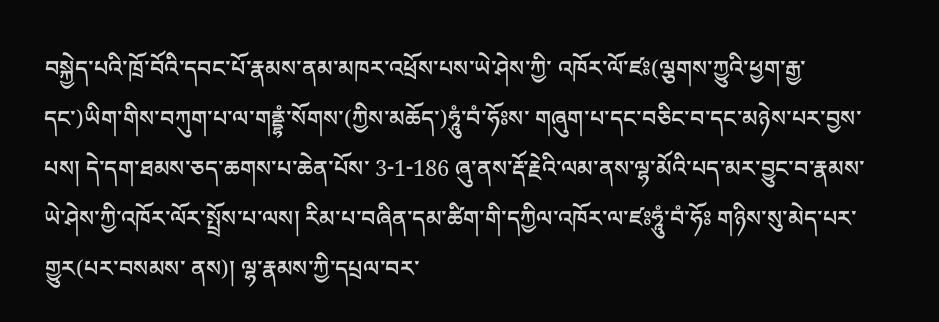བསྐྱེད་པའི་ཁྲོ་བོའི་དབང་པོ་རྣམས་ནམ་མཁར་འཕྲོས་པས་ཡེ་ཤེས་ཀྱི་ འཁོར་ལོ་ཛཿ(ལྕགས་ཀྱུའི་ཕྱག་རྒྱ་དང་)ཡིག་གིས་བཀུག་པ་ལ་གནྡྷཾ་སོགས་(ཀྱིས་མཆོད་)ཧཱུཾ་བཾ་ཧོཿས་ གཞུག་པ་དང་བཅིང་བ་དང་མཉེས་པར་བྱས་པས། དེ་དག་ཐམས་ཅད་ཆགས་པ་ཆེན་པོས་ 3-1-186 ཞུ་ནས་རྡོ་རྗེའི་ལམ་ནས་ལྷ་མོའི་པད་མར་བྱུང་བ་རྣམས་ཡེ་ཤེས་ཀྱི་འཁོར་ལོར་སྤྲོས་པ་ལས། རིམ་པ་བཞིན་དམ་ཚིག་གི་དཀྱིལ་འཁོར་ལ་ཛཿཧཱུཾ་བཾ་ཧོཿ གཉིས་སུ་མེད་པར་གྱུར(པར་བསམས་ ནས)། ལྷ་རྣམས་ཀྱི་དཔྲལ་བར་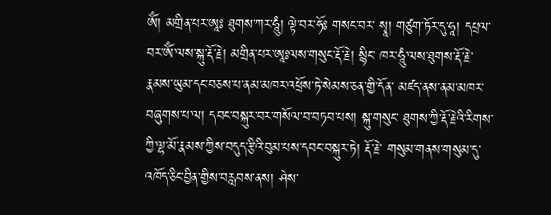ༀ། མགྲིན་པར་ཨཱཿ ཐུགས་ཀར་ཧཱུཾ། ལྟེ་བར་ཧོཿ གསང་བར་ སྭཱ། གཙུག་ཏོར་དུ་ཧཱ། དཔྲལ་བར་ༀ་ལས་སྐུ་རྡོ་རྗེ། མགྲིན་པར་ཨཱཿལས་གསུང་རྡོ་རྗེ། སྙིང་ ཁར་ཧཱུཾ་ལས་ཐུགས་རྡོ་རྗེ་རྣམས་ཡུམ་དང་བཅས་པ་ནམ་མཁར་འཕྲོས་ཏེ་སེམས་ཅན་གྱི་དོན་ མཛད་ནས་ནམ་མཁར་བཞུགས་པ་ལ། དབང་བསྐུར་བར་གསོལ་བ་བཏབ་པས། སྐུ་གསུང་ ཐུགས་ཀྱི་རྡོ་རྗེའི་རིགས་ཀྱི་ལྷ་མོ་རྣམས་ཀྱིས་བདུད་རྩིའི་བུམ་པས་དབང་བསྐུར་ཏེ། རྡོ་རྗེ་ གསུམ་གནས་གསུམ་དུ་འཁོད་ཅིང་བྱིན་གྱིས་བརླབས་ནས། ཤེས་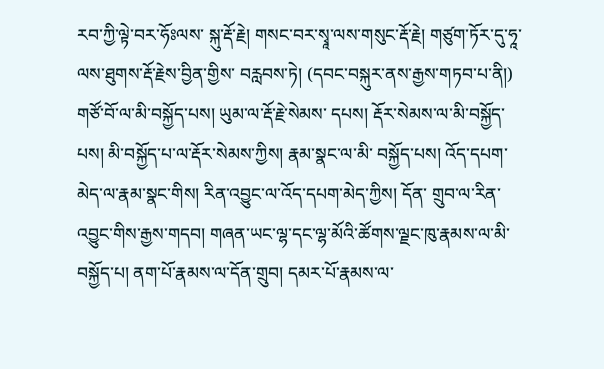རབ་ཀྱི་ལྟེ་བར་ཧོཿལས་ སྐུ་རྡོ་རྗེ། གསང་བར་སྭཱ་ལས་གསུང་རྡོ་རྗེ། གཙུག་ཏོར་དུ་ཧཱ་ལས་ཐུགས་རྡོ་རྗེས་བྱིན་གྱིས་ བརླབས་ཏེ། (དབང་བསྐུར་ནས་རྒྱས་གཏབ་པ་ནི།) གཙོ་བོ་ལ་མི་བསྐྱོད་པས། ཡུམ་ལ་རྡོ་རྗེ་སེམས་ དཔས། རྡོར་སེམས་ལ་མི་བསྐྱོད་པས། མི་བསྐྱོད་པ་ལ་རྡོར་སེམས་ཀྱིས། རྣམ་སྣང་ལ་མི་ བསྐྱོད་པས། འོད་དཔག་མེད་ལ་རྣམ་སྣང་གིས། རིན་འབྱུང་ལ་འོད་དཔག་མེད་ཀྱིས། དོན་ གྲུབ་ལ་རིན་འབྱུང་གིས་རྒྱས་གདབ། གཞན་ཡང་ལྷ་དང་ལྷ་མོའི་ཚོགས་ལྗང་ཁུ་རྣམས་ལ་མི་ བསྐྱོད་པ། ནག་པོ་རྣམས་ལ་དོན་གྲུབ། དམར་པོ་རྣམས་ལ་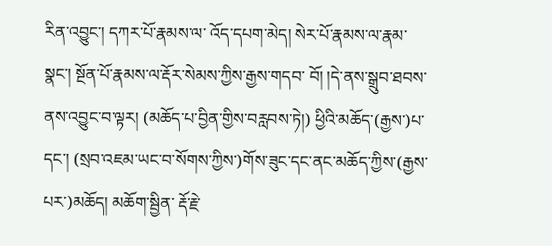རིན་འབྱུང་། དཀར་པོ་རྣམས་ལ་ འོད་དཔག་མེད། སེར་པོ་རྣམས་ལ་རྣམ་སྣང་། སྔོན་པོ་རྣམས་ལ་རྡོར་སེམས་ཀྱིས་རྒྱས་གདབ་ བོ། །དེ་ནས་སྒྲུབ་ཐབས་ནས་འབྱུང་བ་ལྟར། (མཆོད་པ་བྱིན་གྱིས་བརླབས་ཏེ།) ཕྱིའི་མཆོད་(རྒྱས་)པ་ དང་། (སྲབ་འཇམ་ཡང་བ་སོགས་ཀྱིས་)གོས་ཟུང་དང་ནང་མཆོད་ཀྱིས་(རྒྱས་པར་)མཆོད། མཆོག་སྦྱིན་ རྡོ་རྗེ་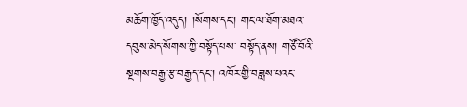མཆོག་ཁྱོད་འདུད། །སོགས་དང་། གང་ལ་ཐོག་མཐའ་དབུས་མེད་སོགས་ཀྱི་བསྟོད་པས་ བསྟོད་ནས། གཙོ་བོའི་སྔགས་བརྒྱ་རྩ་བརྒྱད་དང་། འཁོར་གྱི་བཟླས་པའང་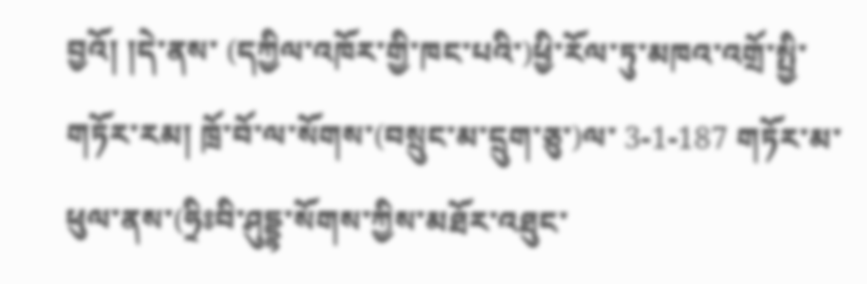བྱའོ། །དེ་ནས་ (དཀྱིལ་འཁོར་གྱི་ཁང་པའི་)ཕྱི་རོལ་ཏུ་མཁའ་འགྲོ་སྤྱི་གཏོར་རམ། ཁྲོ་བོ་ལ་སོགས་(བསྲུང་མ་དྲུག་ཅུ་)ལ་ 3-1-187 གཏོར་མ་ཕུལ་ནས་(ཧྲིཿབི་ཤུདྡྷ་སོགས་ཀྱིས་མཐོར་འཐུང་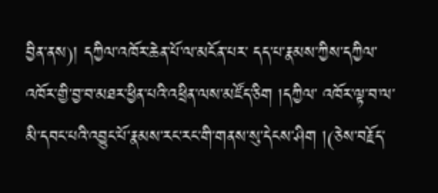བྱིན་ནས)། དཀྱིལ་འཁོར་ཆེན་པོ་ལ་མངོན་པར་ དད་པ་རྣམས་ཀྱིས་དཀྱིལ་འཁོར་གྱི་བྱ་བ་མཐར་ཕྱིན་པའི་འཕྲིན་ལས་མཛོད་ཅིག །དཀྱིལ་ འཁོར་ལྟ་བ་ལ་མི་དབང་པའི་འབྱུང་པོ་རྣམས་རང་རང་གི་གནས་སུ་དེངས་ཤིག །(ཅེས་བརྗོད་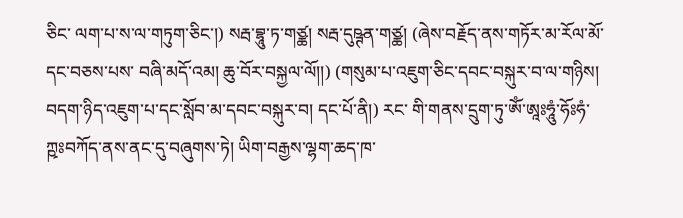ཅིང་ ལག་པ་ས་ལ་གཏུག་ཅིང་།) སརྦ་བྷཱུ་ཏ་གཙྪ། སརྦ་དུཥྚན་གཙྪ། (ཞེས་བརྗོད་ནས་གཏོར་མ་རོལ་མོ་དང་བཅས་པས་ བཞི་མདོ་འམ། ཆུ་བོར་བསྐྱལ་ལོ།།) (གསུམ་པ་འཇུག་ཅིང་དབང་བསྐུར་བ་ལ་གཉིས། བདག་ཉིད་འཇུག་པ་དང་སློབ་མ་དབང་བསྐུར་བ། དང་པོ་ནི།) རང་ གི་གནས་དྲུག་ཏུ་ༀ་ཨཱཿཧཱུཾ་ཧོཿཧཾ་ཀྵཿབཀོད་ནས་ནང་དུ་བཞུགས་ཏེ། ཡིག་བརྒྱས་ལྷག་ཆད་ཁ་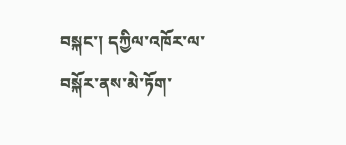བསྐང་། དཀྱིལ་འཁོར་ལ་བསྐོར་ནས་མེ་ཏོག་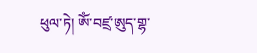ཕུལ་ཏེ། ༀ་བཛྲ་ཨུད་གྷ་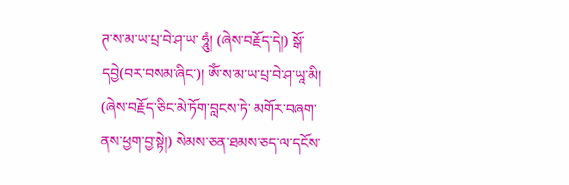ཊ་ས་མ་ཡ་པྲ་བེ་ཤ་ཡ་ ཧཱུཾ། (ཞེས་བརྗོད་དེ།) སྒོ་དབྱེ(བར་བསམ་ཞིང་)། ༀ་ས་མ་ཡ་པྲ་བེ་ཤ་ཡཱ་མི། (ཞེས་བརྗོད་ཅིང་མེ་ཏོག་བླངས་ཏེ་ མགོར་བཞག་ནས་ཕྱག་བྱ་སྟེ།) སེམས་ཅན་ཐམས་ཅད་ལ་དངོས་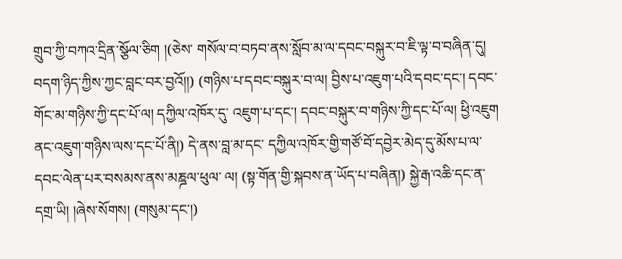གྲུབ་ཀྱི་བཀའ་དྲིན་སྩོལ་ཅིག །(ཅེས་ གསོལ་བ་བཏབ་ནས་སློབ་མ་ལ་དབང་བསྐུར་བ་ཇི་ལྟ་བ་བཞིན་དུ། བདག་ཉིད་ཀྱིས་ཀྱང་བླང་བར་བྱའོ།།) (གཉིས་པ་དབང་བསྐུར་བ་ལ། བྱིས་པ་འཇུག་པའི་དབང་དང་། དབང་གོང་མ་གཉིས་ཀྱི་དང་པོ་ལ། དཀྱིལ་འཁོར་དུ་ འཇུག་པ་དང་། དབང་བསྐུར་བ་གཉིས་ཀྱི་དང་པོ་ལ། ཕྱི་འཇུག ནང་འཇུག་གཉིས་ལས་དང་པོ་ནི།) དེ་ནས་བླ་མ་དང་ དཀྱིལ་འཁོར་གྱི་གཙོ་བོ་དབྱེར་མེད་དུ་མོས་པ་ལ་དབང་ལེན་པར་བསམས་ནས་མཎྜལ་ཕུལ་ ལ། (སྟ་གོན་གྱི་སྐབས་ན་ཡོད་པ་བཞིན།) སྐྱེ་རྒ་འཆི་དང་ན་དགྲ་ཡི། །ཞེས་སོགས། (གསུམ་དང་།)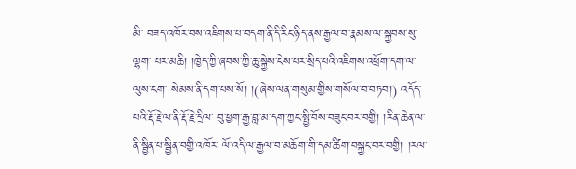མི་ བཟད་འཁོར་བས་འཇིགས་པ་བདག་ནི་དི་རིང་ཉིད་ནས་རྒྱལ་བ་རྣམས་ལ་སྐྱབས་སུ་ལྷག་ པར་མཆི། །ཁྱེད་ཀྱི་ཞབས་ཀྱི་ཆུ་སྐྱེས་ངེས་པར་སྲིད་པའི་འཇིགས་འཕྲོག་དག་ལ་ལུས་ངག་ སེམས་ནི་དག་པས་སོ། །(ཞེས་ལན་གསུམ་གྱིས་གསོལ་བ་བཏབ།) འདོད་པའི་རྡོ་རྗེ་ལ་ནི་རྡོ་རྗེ་དྲིལ་ བུ་ཕྱག་རྒྱ་བླ་མ་དག་ཀྱང་སྤྱི་བོས་བཟུང་བར་བགྱི། །རིན་ཆེན་ལ་ནི་སྦྱིན་པ་སྦྱིན་བགྱི་འཁོར་ ལོ་འདི་ལ་རྒྱལ་བ་མཆོག་གི་དམ་ཚིག་བསྐྱང་བར་བགྱི། །རལ་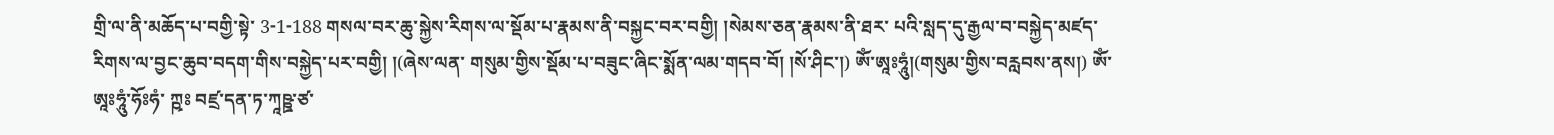གྲི་ལ་ནི་མཆོད་པ་བགྱི་སྟེ་ 3-1-188 གསལ་བར་ཆུ་སྐྱེས་རིགས་ལ་སྡོམ་པ་རྣམས་ནི་བསྐྱང་བར་བགྱི། །སེམས་ཅན་རྣམས་ནི་ཐར་ པའི་སླད་དུ་རྒྱལ་བ་བསྐྱེད་མཛད་རིགས་ལ་བྱང་ཆུབ་བདག་གིས་བསྐྱེད་པར་བགྱི། །(ཞེས་ལན་ གསུམ་གྱིས་སྡོམ་པ་བཟུང་ཞིང་སྨོན་ལམ་གདབ་བོ། །སོ་ཤིང་།) ༀ་ཨཱཿཧཱུཾ།(གསུམ་གྱིས་བརླབས་ནས།) ༀ་ཨཱཿཧཱུཾ་ཧོཿཧཾ་ ཀྵཿ བཛྲ་དན་ཏ་ཀཱཥྛ་ཙ་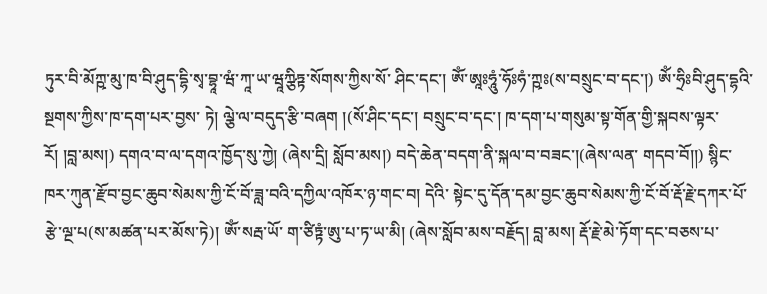ཏུར་བི་མོཀྵ་མུ་ཁ་བི་ཤུད་དྷི་སྭ་བྷཱ་ཝཾ་ཀཱ་ཡ་ཝཱཀྩིཏྟ་སོགས་ཀྱིས་སོ་ ཤིང་དང་། ༀ་ཨཱཿཧཱུཾ་ཧོཿཧཾ་ཀྵཿ(ས་བསྲུང་བ་དང་།) ༀ་ཧྲིཿབི་ཤུད་དྷའི་སྔགས་ཀྱིས་ཁ་དག་པར་བྱས་ ཏེ། ལྕེ་ལ་བདུད་རྩི་བཞག །(སོ་ཤིང་དང་། བསྲུང་བ་དང་། ཁ་དག་པ་གསུམ་སྟ་གོན་གྱི་སྐབས་ལྟར་རོ། །བླ་མས།) དགའ་བ་ལ་དགའ་ཁྱོད་སུ་ཀྱེ། (ཞེས་དྲི། སློབ་མས།) བདེ་ཆེན་བདག་ནི་སྐལ་བ་བཟང་།(ཞེས་ལན་ གདབ་བོ།།) སྙིང་ཁར་ཀུན་རྫོབ་བྱང་ཆུབ་སེམས་ཀྱི་ངོ་བོ་ཟླ་བའི་དཀྱིལ་འཁོར་ཉ་གང་བ། དེའི་ སྟེང་དུ་དོན་དམ་བྱང་ཆུབ་སེམས་ཀྱི་ངོ་བོ་རྡོ་རྗེ་དཀར་པོ་རྩེ་ལྔ་པ(ས་མཚན་པར་མོས་ཏེ)། ༀ་སརྦ་ཡོ་ ག་ཙིཏྟཾ་ཨུ་པ་ཏ་ཡ་མི། (ཞེས་སློབ་མས་བརྗོད། བླ་མས། རྡོ་རྗེ་མེ་ཏོག་དང་བཅས་པ་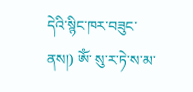དེའི་སྙིང་ཁར་བཟུང་ནས།) ༀ་ སུ་ར་ཏེ་ས་མ་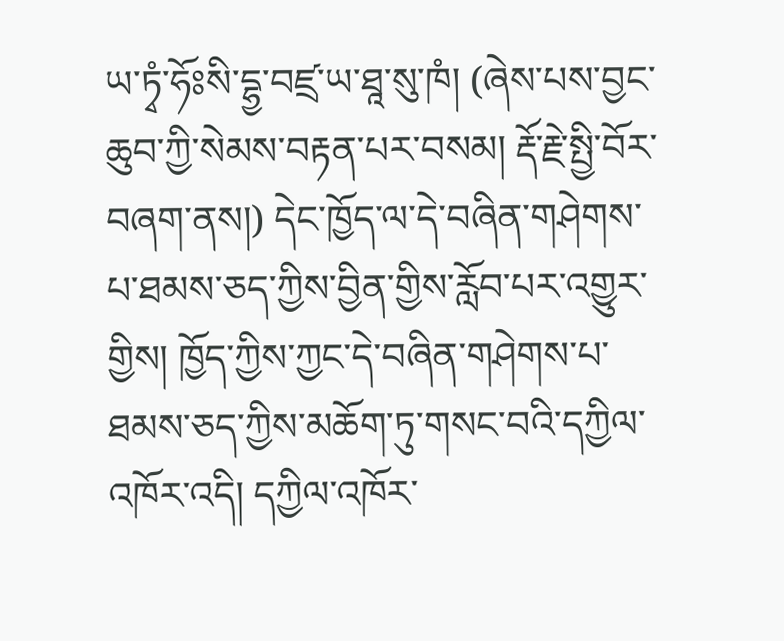ཡ་ཏྭཾ་ཧོཿསི་དྷྱ་བཛྲ་ཡ་ཐཱ་སུ་ཁཾ། (ཞེས་པས་བྱང་ཆུབ་ཀྱི་སེམས་བརྟན་པར་བསམ། རྡོ་རྗེ་སྤྱི་བོར་ བཞག་ནས།) དེང་ཁྱོད་ལ་དེ་བཞིན་གཤེགས་པ་ཐམས་ཅད་ཀྱིས་བྱིན་གྱིས་རློབ་པར་འགྱུར་ གྱིས། ཁྱོད་ཀྱིས་ཀྱང་དེ་བཞིན་གཤེགས་པ་ཐམས་ཅད་ཀྱིས་མཆོག་ཏུ་གསང་བའི་དཀྱིལ་ འཁོར་འདི། དཀྱིལ་འཁོར་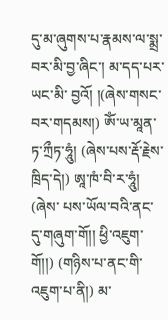དུ་མ་ཞུགས་པ་རྣམས་ལ་སྨྲ་བར་མི་བྱ་ཞིང་། མ་དད་པར་ཡང་མི་ བྱའོ། །(ཞེས་གསང་བར་གདམས།) ༀ་ཡ་མཱན་ཏ་ཀྲྀཏ་ཧཱུཾ། (ཞེས་པས་རྡོ་རྗེས་ཁྲིད་དེ།) ཨཱ་ཁཾ་བི་ར་ཧཱུཾ། (ཞེས་ པས་ཡོལ་བའི་ནང་དུ་གཞུག་གོ།། ཕྱི་འཇུག་གོ།།) (གཉིས་པ་ནང་གི་འཇུག་པ་ནི།) མ་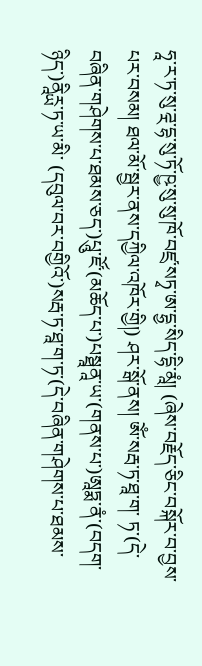ཧཱ་ར་ཏ་སུ་ཌྼ་དྷ་སུ་ཏོ་ཥྱ་སུ་སུ་ཁོ་བཛྲ་སཏྭ་ཨ་དྷྱ་སིད་དྷི་མཱཾ། (ཞེས་བརྗོད་ཅིང་བསྐོར་བ་བྱས་པར་བསམ། ཐལ་མོ་སྦྱར་ནས་དཀྱིལ་འཁོར་གྱི།) ཤར་སྒོ་ནས། ༀ་སརྦ་ཏ་ཐཱ་ག་ ཏ་(དེ་བཞིན་གཤེགས་པ་ཐམས་ཅད་)པཱུ་ཛོ་(མཆོད་པ་)པསྠཱནཱ་ཡ་(གནས་པ་)ཨཱཏྨ་ནཾ་(བདག་ཉིད་)ནཱིཪྻ་ཏ་ཡ་མི་ (དབུལ་བར་བགྱིའོ་)སརྦ་ཏ་ཐཱ་ག་ཏ་(དེ་བཞིན་གཤེགས་པ་ཐམས་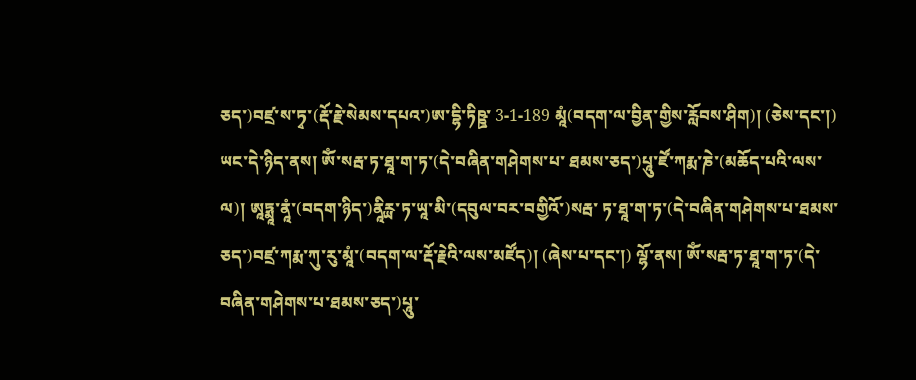ཅད་)བཛྲ་ས་ཏྭ་(རྡོ་རྗེ་སེམས་དཔའ་)ཨ་དྷི་ཏིཥྛ་ 3-1-189 མཱཾ(བདག་ལ་བྱིན་གྱིས་རློབས་ཤིག)། (ཅེས་དང་།) ཡང་དེ་ཉིད་ནས། ༀ་སརྦ་ཏ་ཐཱ་ག་ཏ་(དེ་བཞིན་གཤེགས་པ་ ཐམས་ཅད་)པཱུ་ཛོ་ཀརྨ་ཎེ་(མཆོད་པའི་ལས་ལ)། ཨཱཏྨཱ་ནཱཾ་(བདག་ཉིད་)ནཱིཪྻ་ཏ་ཡཱ་མི་(དབུལ་བར་བགྱིའོ་)སརྦ་ ཏ་ཐཱ་ག་ཏ་(དེ་བཞིན་གཤེགས་པ་ཐམས་ཅད་)བཛྲ་ཀརྨ་ཀུ་རུ་མཱཾ་(བདག་ལ་རྡོ་རྗེའི་ལས་མཛོད)། (ཞེས་པ་དང་།) ལྷོ་ནས། ༀ་སརྦ་ཏ་ཐཱ་ག་ཏ་(དེ་བཞིན་གཤེགས་པ་ཐམས་ཅད་)པཱུ་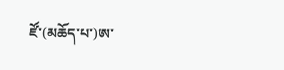ཛོ་(མཆོད་པ་)ཨ་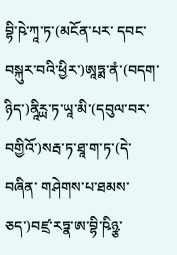བྷི་ཥེ་ཀཱ་ཏ་(མངོན་པར་ དབང་བསྐུར་བའི་ཕྱིར་)ཨཱཏྨ་ནཾ་(བདག་ཉིད་)ནཱིཪྻ་ཏ་ཡཱ་མི་(དབུལ་བར་བགྱིའོ་)སརྦ་ཏ་ཐཱ་ག་ཏ་(དེ་བཞིན་ གཤེགས་པ་ཐམས་ཅད་)བཛྲ་རཏྣ་ཨ་བྷི་ཥིཉྩ་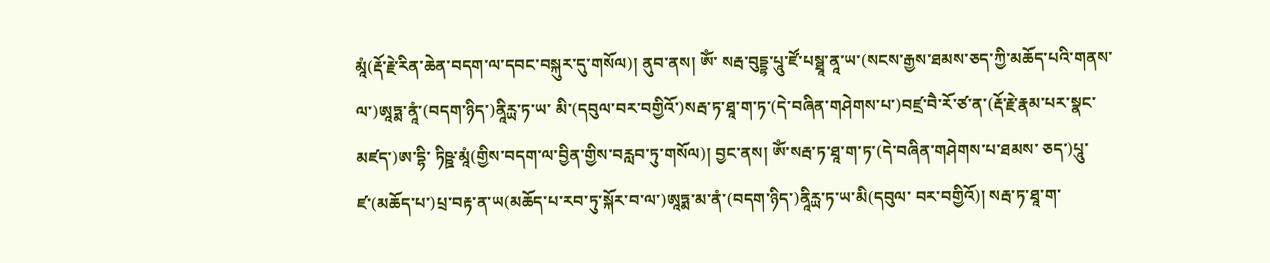མཱཾ(རྡོ་རྗེ་རིན་ཆེན་བདག་ལ་དབང་བསྐུར་དུ་གསོལ)། ནུབ་ནས། ༀ་ སརྦ་བུདྡྷ་པཱུ་ཛོ་པསྠཱ་ནཱ་ཡ་(སངས་རྒྱས་ཐམས་ཅད་ཀྱི་མཆོད་པའི་གནས་ལ་)ཨཱཏྨ་ནཱཾ་(བདག་ཉིད་)ནཱིཪྻ་ཏ་ཡ་ མི་(དབུལ་བར་བགྱིའོ་)སརྦ་ཏ་ཐཱ་ག་ཏ་(དེ་བཞིན་གཤེགས་པ་)བཛྲ་བཻ་རོ་ཙ་ན་(རྡོ་རྗེ་རྣམ་པར་སྣང་མཛད་)ཨ་དྷི་ ཏིཥྛ་མཱཾ(གྱིས་བདག་ལ་བྱིན་གྱིས་བརླབ་ཏུ་གསོལ)། བྱང་ནས། ༀ་སརྦ་ཏ་ཐཱ་ག་ཏ་(དེ་བཞིན་གཤེགས་པ་ཐམས་ ཅད་)པཱུ་ཛ་(མཆོད་པ་)པྲ་བརྟ་ན་ཡ(མཆོད་པ་རབ་ཏུ་སྐོར་བ་ལ་)ཨཱཏྨ་མ་ནཾ་(བདག་ཉིད་)ནཱིཪྻ་ཏ་ཡ་མི(དབུལ་ བར་བགྱིའོ)། སརྦ་ཏ་ཐཱ་ག་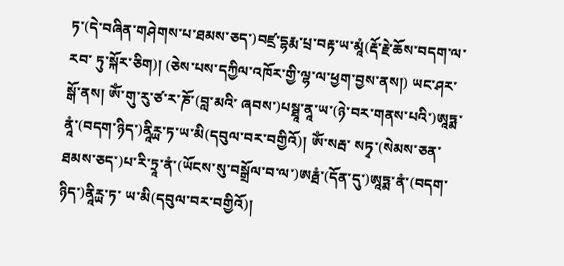ཏ་(དེ་བཞིན་གཤེགས་པ་ཐམས་ཅད་)བཛྲ་དྷརྨ་པྲ་བརྟ་ཡ་མཱཾ(རྡོ་རྗེ་ཆོས་བདག་ལ་རབ་ ཏུ་སྐོར་ཅིག)། (ཅེས་པས་དཀྱིལ་འཁོར་གྱི་ལྷ་ལ་ཕྱག་བྱས་ནས།) ཡང་ཤར་སྒོ་ནས། ༀ་གུ་རུ་ཙ་ར་ཎོ་(བླ་མའི་ ཞབས་)པསྠཱ་ནཱ་ཡ་(ཉེ་བར་གནས་པའི་)ཨཱཏྨ་ནཱཾ་(བདག་ཉིད་)ནཱིཪྻ་ཏ་ཡ་མི(དབུལ་བར་བགྱིའོ)། ༀ་སརྦ་ སཏྭ་(སེམས་ཅན་ཐམས་ཅད་)པ་རི་ཏྲཱ་ནཾ་(ཡོངས་སུ་བསྒྲོལ་བ་ལ་)ཨརྠཾ་(དོན་དུ་)ཨཱཏྨ་ནཾ་(བདག་ཉིད་)ནཱིཪྻ་ཏ་ ཡ་མི(དབུལ་བར་བགྱིའོ)།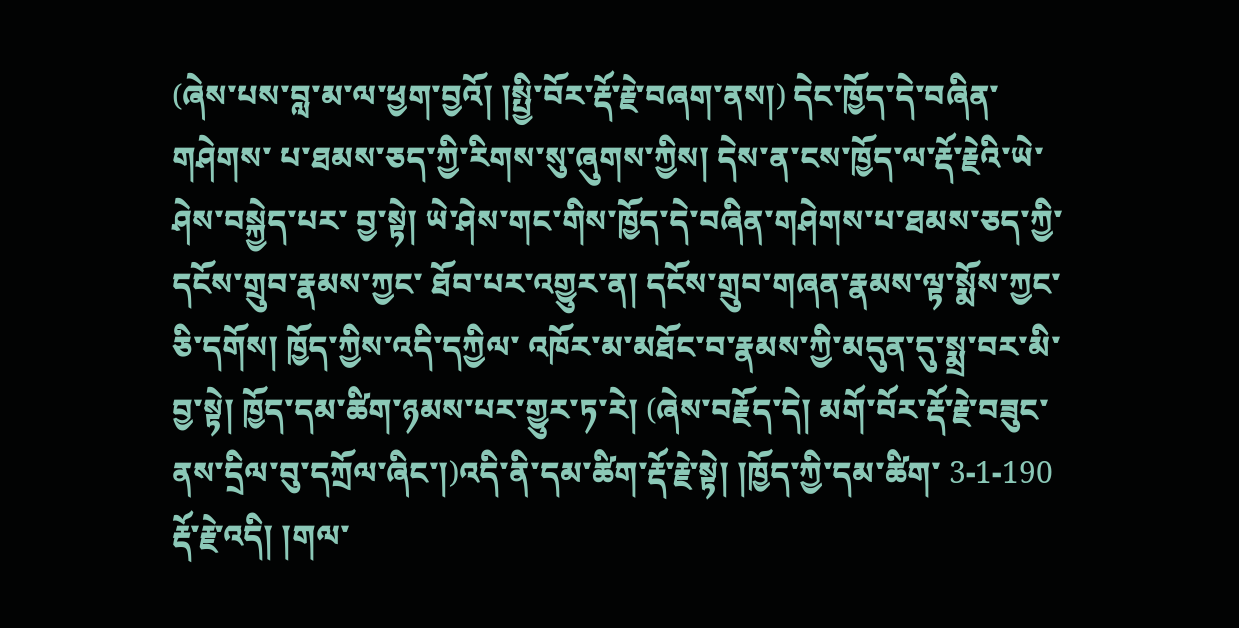(ཞེས་པས་བླ་མ་ལ་ཕྱག་བྱའོ། །སྤྱི་བོར་རྡོ་རྗེ་བཞག་ནས།) དེང་ཁྱོད་དེ་བཞིན་གཤེགས་ པ་ཐམས་ཅད་ཀྱི་རིགས་སུ་ཞུགས་ཀྱིས། དེས་ན་ངས་ཁྱོད་ལ་རྡོ་རྗེའི་ཡེ་ཤེས་བསྐྱེད་པར་ བྱ་སྟེ། ཡེ་ཤེས་གང་གིས་ཁྱོད་དེ་བཞིན་གཤེགས་པ་ཐམས་ཅད་ཀྱི་དངོས་གྲུབ་རྣམས་ཀྱང་ ཐོབ་པར་འགྱུར་ན། དངོས་གྲུབ་གཞན་རྣམས་ལྟ་སྨོས་ཀྱང་ཅི་དགོས། ཁྱོད་ཀྱིས་འདི་དཀྱིལ་ འཁོར་མ་མཐོང་བ་རྣམས་ཀྱི་མདུན་དུ་སྨྲ་བར་མི་བྱ་སྟེ། ཁྱོད་དམ་ཚིག་ཉམས་པར་གྱུར་ཏ་རེ། (ཞེས་བརྗོད་དེ། མགོ་བོར་རྡོ་རྗེ་བཟུང་ནས་དྲིལ་བུ་དཀྲོལ་ཞིང་།)འདི་ནི་དམ་ཚིག་རྡོ་རྗེ་སྟེ། །ཁྱོད་ཀྱི་དམ་ཚིག་ 3-1-190 རྡོ་རྗེ་འདི། །གལ་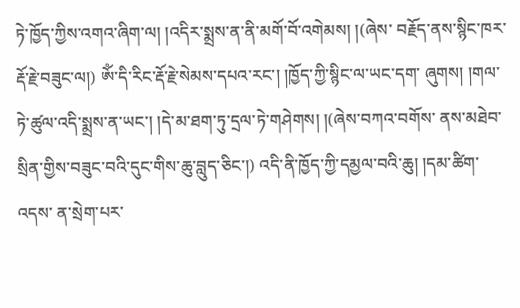ཏེ་ཁྱོད་ཀྱིས་འགའ་ཞིག་ལ། །འདིར་སྨྲས་ན་ནི་མགོ་བོ་འགེམས། །(ཞེས་ བརྗོད་ནས་སྙིང་ཁར་རྡོ་རྗེ་བཟུང་ལ།) ༀ་དི་རིང་རྡོ་རྗེ་སེམས་དཔའ་རང་། །ཁྱོད་ཀྱི་སྙིང་ལ་ཡང་དག་ ཞུགས། །གལ་ཏེ་ཚུལ་འདི་སྨྲས་ན་ཡང་། །དེ་མ་ཐག་ཏུ་དྲལ་ཏེ་གཤེགས། །(ཞེས་བཀའ་བགོས་ ནས་མཐེབ་སྲིན་གྱིས་བཟུང་བའི་དུང་གིས་ཆུ་བླུད་ཅིང་།) འདི་ནི་ཁྱོད་ཀྱི་དམྱལ་བའི་ཆུ། །དམ་ཚིག་འདས་ ན་སྲེག་པར་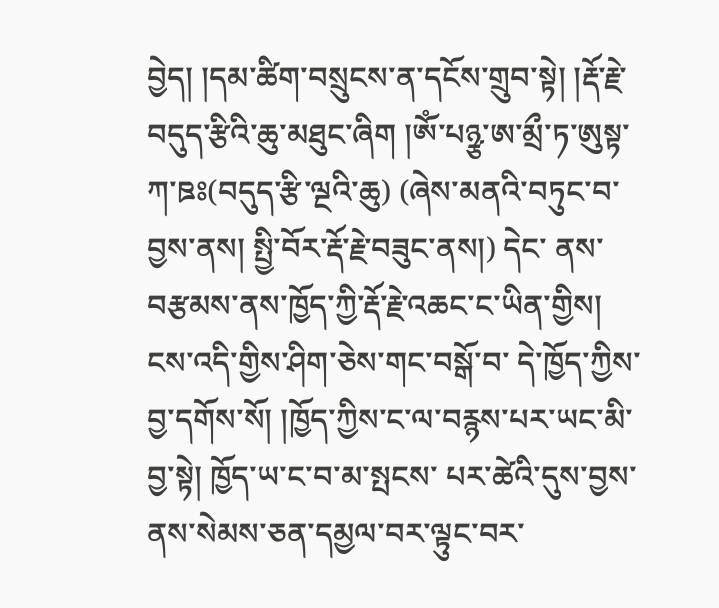བྱེད། །དམ་ཚིག་བསྲུངས་ན་དངོས་གྲུབ་སྟེ། །རྡོ་རྗེ་བདུད་རྩིའི་ཆུ་མཐུང་ཞིག །ༀ་པཉྩ་ཨ་མྲྀ་ཏ་ཨུསྟ་ཀ་ཋཿ(བདུད་རྩི་ལྔའི་ཆུ) (ཞེས་མནའི་བཏུང་བ་བྱས་ནས། སྤྱི་བོར་རྡོ་རྗེ་བཟུང་ནས།) དེང་ ནས་བརྩམས་ནས་ཁྱོད་ཀྱི་རྡོ་རྗེ་འཆང་ང་ཡིན་གྱིས། ངས་འདི་གྱིས་ཤིག་ཅེས་གང་བསྒོ་བ་ དེ་ཁྱོད་ཀྱིས་བྱ་དགོས་སོ། །ཁྱོད་ཀྱིས་ང་ལ་བརྙས་པར་ཡང་མི་བྱ་སྟེ། ཁྱོད་ཡ་ང་བ་མ་སྤངས་ པར་ཚེའི་དུས་བྱས་ནས་སེམས་ཅན་དམྱལ་བར་ལྟུང་བར་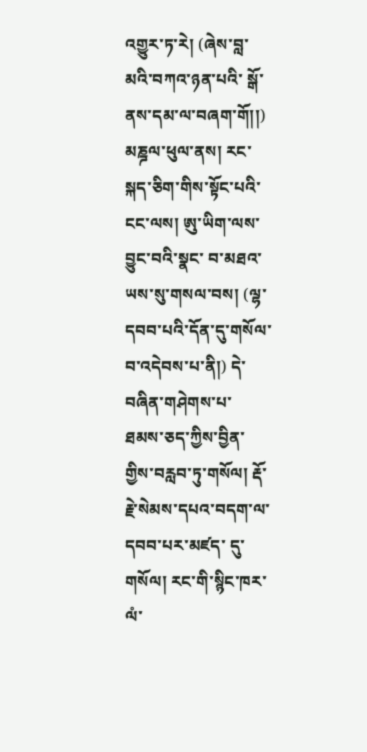འགྱུར་ཏ་རེ། (ཞེས་བླ་མའི་བཀའ་ཉན་པའི་ སྒོ་ནས་དམ་ལ་བཞག་གོ།།) མཎྜལ་ཕུལ་ནས། རང་སྐད་ཅིག་གིས་སྟོང་པའི་ངང་ལས། ཨུ་ཡིག་ལས་བྱུང་བའི་སྣང་ བ་མཐའ་ཡས་སུ་གསལ་བས། (ལྷ་དབབ་པའི་དོན་དུ་གསོལ་བ་འདེབས་པ་ནི།) དེ་བཞིན་གཤེགས་པ་ ཐམས་ཅད་ཀྱིས་བྱིན་གྱིས་བརླབ་ཏུ་གསོལ། རྡོ་རྗེ་སེམས་དཔའ་བདག་ལ་དབབ་པར་མཛད་ དུ་གསོལ། རང་གི་སྙིང་ཁར་ལཾ་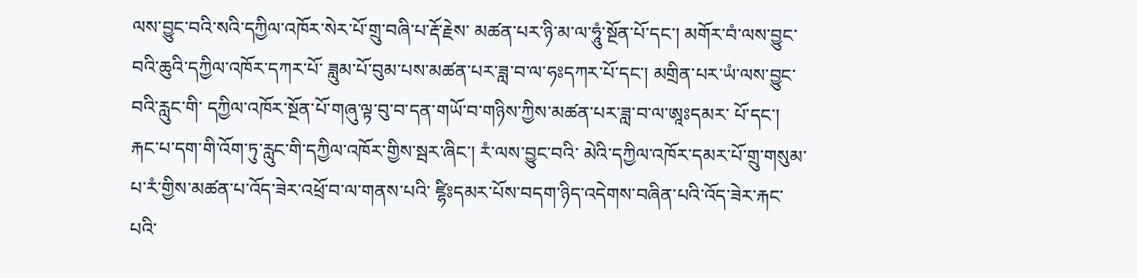ལས་བྱུང་བའི་སའི་དཀྱིལ་འཁོར་སེར་པོ་གྲུ་བཞི་པ་རྡོ་རྗེས་ མཚན་པར་ཉི་མ་ལ་ཧཱུཾ་སྔོན་པོ་དང་། མགོར་བཾ་ལས་བྱུང་བའི་ཆུའི་དཀྱིལ་འཁོར་དཀར་པོ་ ཟླུམ་པོ་བུམ་པས་མཚན་པར་ཟླ་བ་ལ་ཧཿདཀར་པོ་དང་། མགྲིན་པར་ཡཾ་ལས་བྱུང་བའི་རླུང་གི་ དཀྱིལ་འཁོར་སྔོན་པོ་གཞུ་ལྟ་བུ་བ་དན་གཡོ་བ་གཉིས་ཀྱིས་མཚན་པར་ཟླ་བ་ལ་ཨཱཿདམར་ པོ་དང་། རྐང་པ་དག་གི་འོག་ཏུ་རླུང་གི་དཀྱིལ་འཁོར་གྱིས་སྦར་ཞིང་། རཾ་ལས་བྱུང་བའི་ མེའི་དཀྱིལ་འཁོར་དམར་པོ་གྲུ་གསུམ་པ་རཾ་གྱིས་མཚན་པ་འོད་ཟེར་འཕྲོ་བ་ལ་གནས་པའི་ ཛྷིཿདམར་པོས་བདག་ཉིད་འདེགས་བཞིན་པའི་འོད་ཟེར་རྐང་པའི་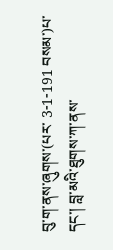བུ་ག་ནས་ཞུགས་(པར་ 3-1-191 བསམ་)པ་དང་། བླ་མའི་ཐུགས་ཀ་ནས་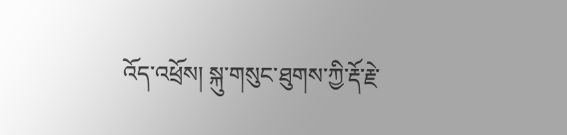འོད་འཕྲོས། སྐུ་གསུང་ཐུགས་ཀྱི་རྡོ་རྗེ་